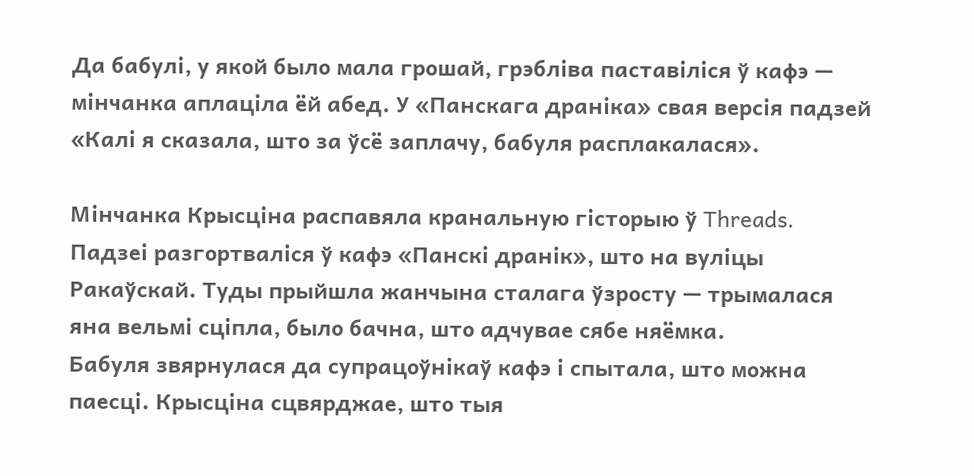Да бабулі, у якой было мала грошай, грэбліва паставіліся ў кафэ — мінчанка аплаціла ёй абед. У «Панскага драніка» свая версія падзей
«Калі я сказала, што за ўсё заплачу, бабуля расплакалася».

Мінчанка Крысціна распавяла кранальную гісторыю ў Threads. Падзеі разгортваліся ў кафэ «Панскі дранік», што на вуліцы Ракаўскай. Туды прыйшла жанчына сталага ўзросту — трымалася яна вельмі сціпла, было бачна, што адчувае сябе няёмка.
Бабуля звярнулася да супрацоўнікаў кафэ і спытала, што можна паесці. Крысціна сцвярджае, што тыя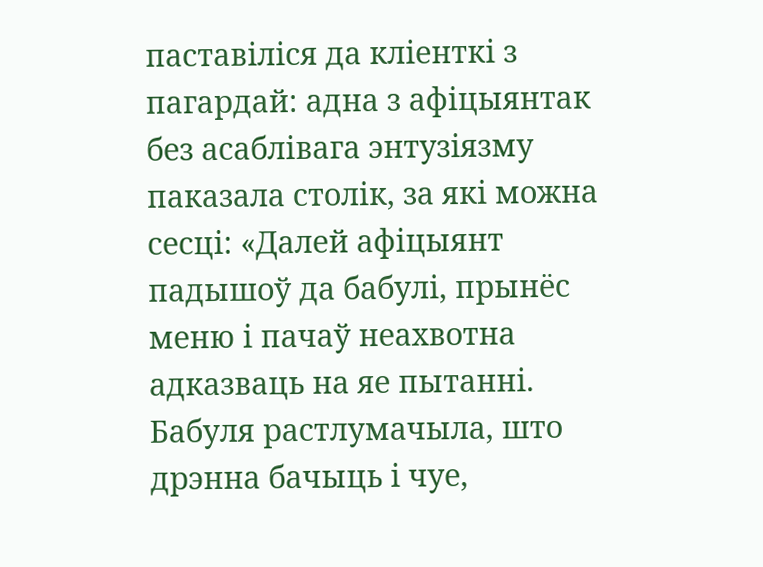паставіліся да кліенткі з пагардай: адна з афіцыянтак без асаблівага энтузіязму паказала столік, за які можна сесці: «Далей афіцыянт падышоў да бабулі, прынёс меню і пачаў неахвотна адказваць на яе пытанні. Бабуля растлумачыла, што дрэнна бачыць і чуе,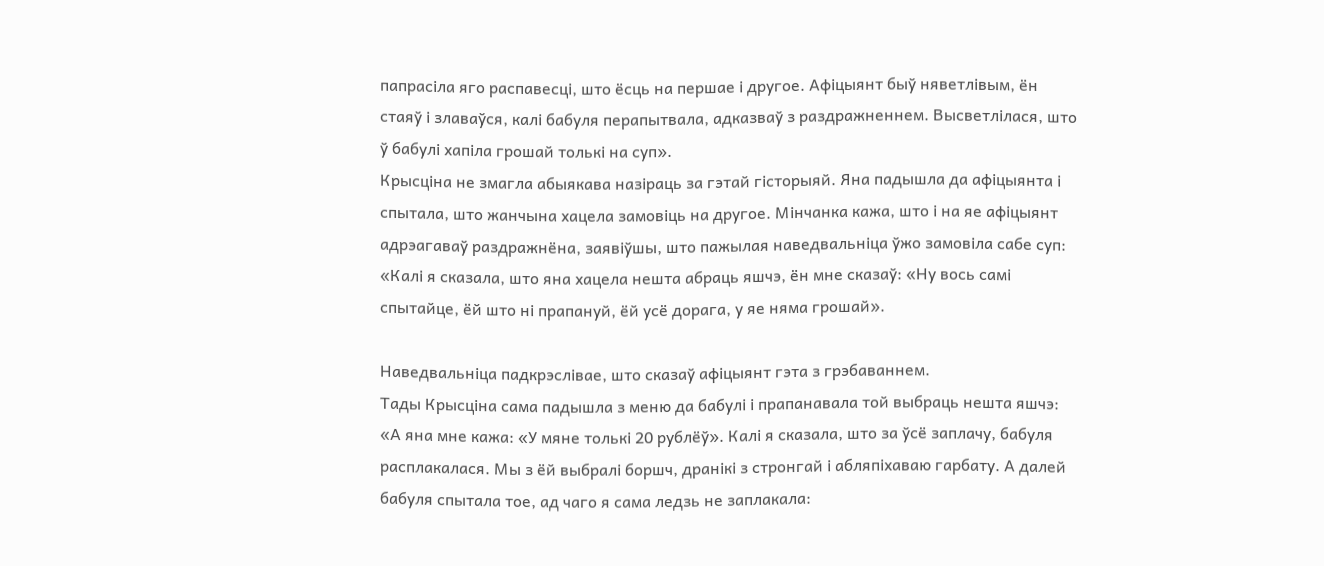папрасіла яго распавесці, што ёсць на першае і другое. Афіцыянт быў няветлівым, ён стаяў і злаваўся, калі бабуля перапытвала, адказваў з раздражненнем. Высветлілася, што ў бабулі хапіла грошай толькі на суп».
Крысціна не змагла абыякава назіраць за гэтай гісторыяй. Яна падышла да афіцыянта і спытала, што жанчына хацела замовіць на другое. Мінчанка кажа, што і на яе афіцыянт адрэагаваў раздражнёна, заявіўшы, што пажылая наведвальніца ўжо замовіла сабе суп: «Калі я сказала, што яна хацела нешта абраць яшчэ, ён мне сказаў: «Ну вось самі спытайце, ёй што ні прапануй, ёй усё дорага, у яе няма грошай».

Наведвальніца падкрэслівае, што сказаў афіцыянт гэта з грэбаваннем.
Тады Крысціна сама падышла з меню да бабулі і прапанавала той выбраць нешта яшчэ: «А яна мне кажа: «У мяне толькі 20 рублёў». Калі я сказала, што за ўсё заплачу, бабуля расплакалася. Мы з ёй выбралі боршч, дранікі з стронгай і абляпіхаваю гарбату. А далей бабуля спытала тое, ад чаго я сама ледзь не заплакала: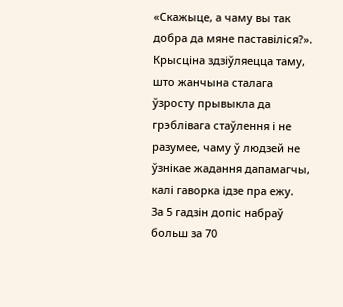«Скажыце, а чаму вы так добра да мяне паставіліся?».
Крысціна здзіўляецца таму, што жанчына сталага ўзросту прывыкла да грэблівага стаўлення і не разумее, чаму ў людзей не ўзнікае жадання дапамагчы, калі гаворка ідзе пра ежу.
За 5 гадзін допіс набраў больш за 70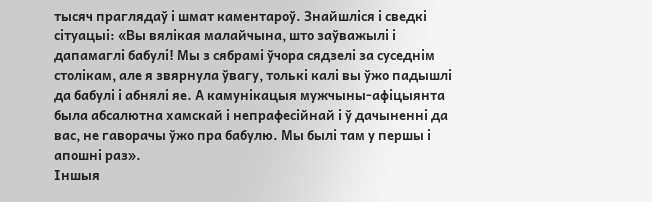тысяч праглядаў і шмат каментароў. Знайшліся і сведкі сітуацыі: «Вы вялікая малайчына, што заўважылі і дапамаглі бабулі! Мы з сябрамі ўчора сядзелі за суседнім столікам, але я звярнула ўвагу, толькі калі вы ўжо падышлі да бабулі і абнялі яе. А камунікацыя мужчыны-афіцыянта была абсалютна хамскай і непрафесійнай і ў дачыненні да вас, не гаворачы ўжо пра бабулю. Мы былі там у першы і апошні раз».
Іншыя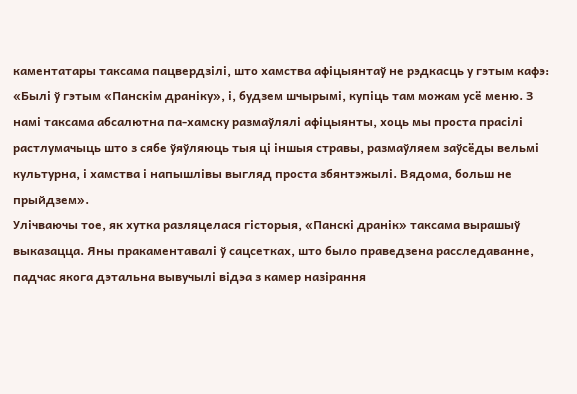каментатары таксама пацвердзілі, што хамства афіцыянтаў не рэдкасць у гэтым кафэ: «Былі ў гэтым «Панскім драніку», і, будзем шчырымі, купіць там можам усё меню. З намі таксама абсалютна па-хамску размаўлялі афіцыянты, хоць мы проста прасілі растлумачыць што з сябе ўяўляюць тыя ці іншыя стравы, размаўляем заўсёды вельмі культурна, і хамства і напышлівы выгляд проста збянтэжылі. Вядома, больш не прыйдзем».
Улічваючы тое, як хутка разляцелася гісторыя, «Панскі дранік» таксама вырашыў выказацца. Яны пракаментавалі ў сацсетках, што было праведзена расследаванне, падчас якога дэтальна вывучылі відэа з камер назірання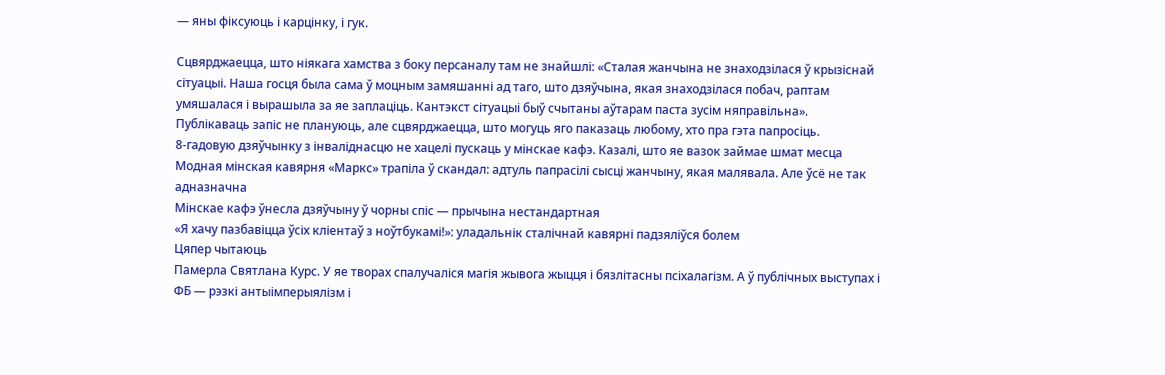— яны фіксуюць і карцінку, і гук.

Сцвярджаецца, што ніякага хамства з боку персаналу там не знайшлі: «Сталая жанчына не знаходзілася ў крызіснай сітуацыі. Наша госця была сама ў моцным замяшанні ад таго, што дзяўчына, якая знаходзілася побач, раптам умяшалася і вырашыла за яе заплаціць. Кантэкст сітуацыі быў счытаны аўтарам паста зусім няправільна».
Публікаваць запіс не плануюць, але сцвярджаецца, што могуць яго паказаць любому, хто пра гэта папросіць.
8‑гадовую дзяўчынку з інваліднасцю не хацелі пускаць у мінскае кафэ. Казалі, што яе вазок займае шмат месца
Модная мінская кавярня «Маркс» трапіла ў скандал: адтуль папрасілі сысці жанчыну, якая малявала. Але ўсё не так адназначна
Мінскае кафэ ўнесла дзяўчыну ў чорны спіс — прычына нестандартная
«Я хачу пазбавіцца ўсіх кліентаў з ноўтбукамі!»: уладальнік сталічнай кавярні падзяліўся болем
Цяпер чытаюць
Памерла Святлана Курс. У яе творах спалучаліся магія жывога жыцця і бязлітасны псіхалагізм. А ў публічных выступах і ФБ — рэзкі антыімперыялізм і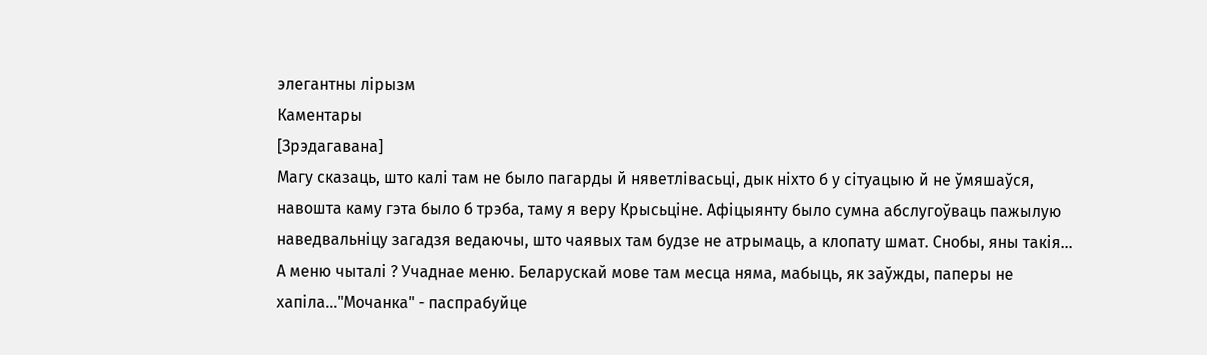элегантны лірызм
Каментары
[Зрэдагавана]
Магу сказаць, што калі там не было пагарды й няветлівасьці, дык ніхто б у сітуацыю й не ўмяшаўся, навошта каму гэта было б трэба, таму я веру Крысьціне. Афіцыянту было сумна абслугоўваць пажылую наведвальніцу загадзя ведаючы, што чаявых там будзе не атрымаць, а клопату шмат. Снобы, яны такія...
А меню чыталі ? Учаднае меню. Беларускай мове там месца няма, мабыць, як заўжды, паперы не хапіла..."Мочанка" - паспрабуйце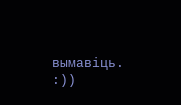вымавіць. :))